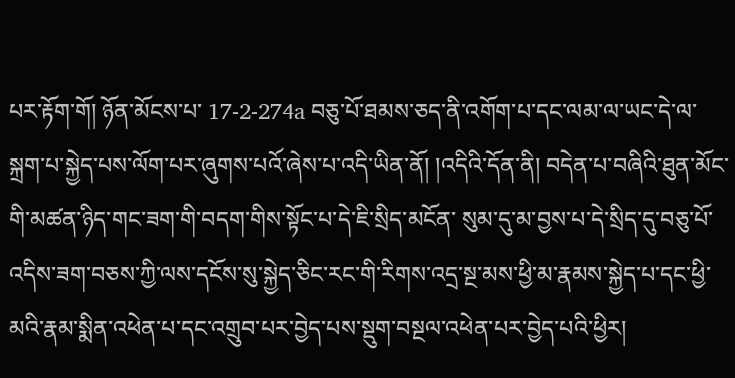པར་རྟོག་གོ། ཉོན་མོངས་པ་ 17-2-274a བཅུ་པོ་ཐམས་ཅད་ནི་འགོག་པ་དང་ལམ་ལ་ཡང་དེ་ལ་སྐྲག་པ་སྐྱེད་པས་ལོག་པར་ཞུགས་པའོ་ཞེས་པ་འདི་ཡིན་ནོ། །འདིའི་དོན་ནི། བདེན་པ་བཞིའི་ཐུན་མོང་གི་མཚན་ཉིད་གང་ཟག་གི་བདག་གིས་སྟོང་པ་དེ་ཇི་སྲིད་མངོན་ སུམ་དུ་མ་བྱས་པ་དེ་སྲིད་དུ་བཅུ་པོ་འདིས་ཟག་བཅས་ཀྱི་ལས་དངོས་སུ་སྐྱེད་ཅིང་རང་གི་རིགས་འདྲ་སྔ་མས་ཕྱི་མ་རྣམས་སྐྱེད་པ་དང་ཕྱི་མའི་རྣམ་སྨིན་འཕེན་པ་དང་འགྲུབ་པར་བྱེད་པས་སྡུག་བསྔལ་འཕེན་པར་བྱེད་པའི་ཕྱིར།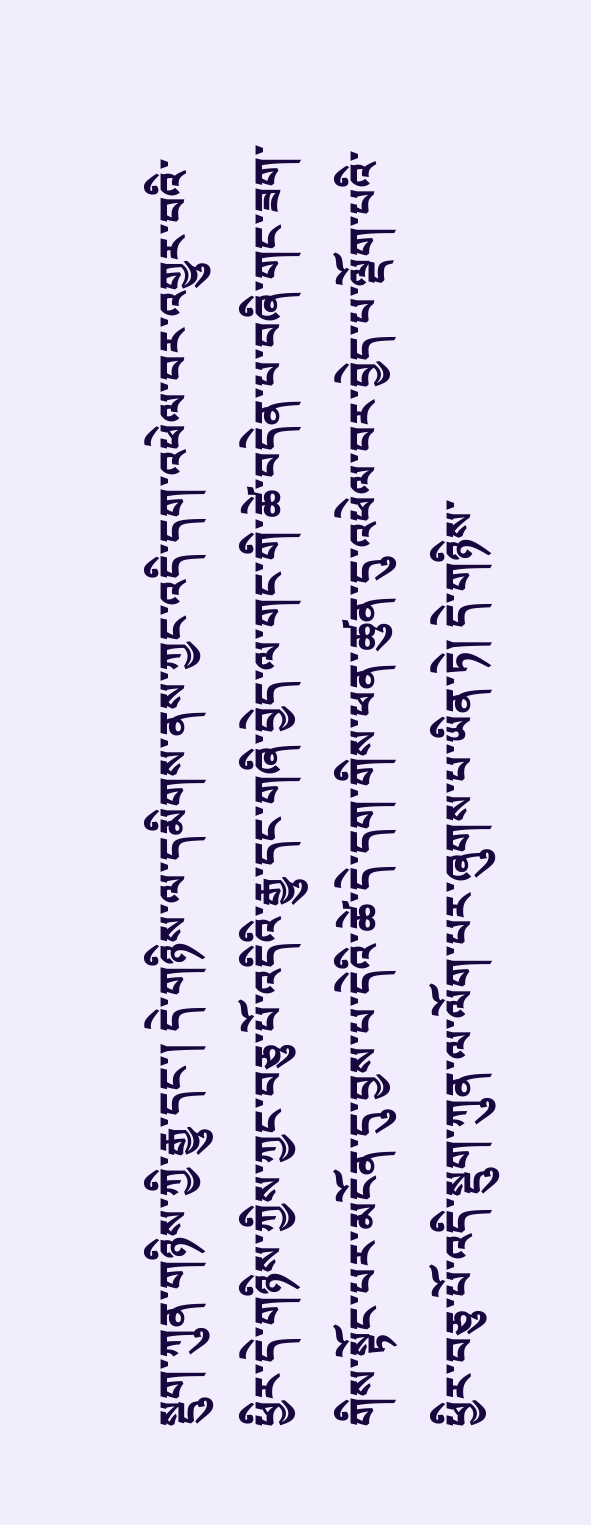སྡུག་ཀུན་གཉིས་ཀྱི་རྒྱུ་དང་། དེ་གཉིས་ལ་དམིགས་ནས་ཀྱང་འདི་དག་འཕེལ་བར་འགྱུར་བའི་ཕྱིར་དེ་གཉིས་ཀྱིས་ཀྱང་བཅུ་པོ་འདིའི་རྒྱུ་དང་གཞི་བྱེད་ལ་གང་གི་ཚེ་བདེན་པ་བཞི་གང་ཟག་གིས་སྟོང་པར་མངོན་དུ་བྱས་པ་དེའི་ཚེ་དེ་དག་གིས་ཕན་ཚུན་དུ་འཕེལ་བར་བྱེད་པ་ལྡོག་པའི་ ཕྱིར་བཅུ་པོ་འདི་སྡུག་ཀུན་ལ་ལོག་པར་ཞུགས་པ་ཡིན་ཏེ། དེ་གཉིས་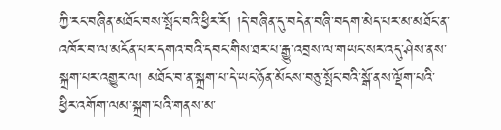ཀྱི་རང་བཞིན་མཐོང་བས་སྤོང་བའི་ཕྱིར་རོ། །དེ་བཞིན་དུ་བདེན་བཞི་བདག་མེད་པར་མ་མཐོང་ན་འཁོར་བ་ལ་མངོན་པར་དགའ་བའི་དབང་གིས་ཐར་པ་རྒྱུ་འབྲས་ལ་གཡང་སར་འདུ་ཤེས་ནས་ སྐྲག་པར་འགྱུར་ལ། མཐོང་བ་ན་སྐྲག་པ་དེ་ཡང་ཉོན་མོངས་བཅུ་སྤོང་བའི་སྒོ་ནས་ལྡོག་པའི་ཕྱིར་འགོག་ལམ་སྐྲག་པའི་གནས་མ་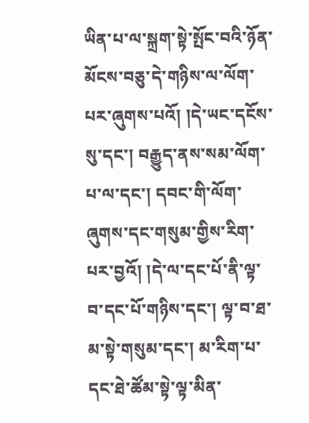ཡིན་པ་ལ་སྐྲག་སྟེ་སྤོང་བའི་ཉོན་མོངས་བཅུ་དེ་གཉིས་ལ་ལོག་པར་ཞུགས་པའོ། །དེ་ཡང་དངོས་སུ་དང་། བརྒྱུད་ནས་སམ་ལོག་ པ་ལ་དང་། དབང་གི་ལོག་ཞུགས་དང་གསུམ་གྱིས་རིག་པར་བྱའོ། །དེ་ལ་དང་པོ་ནི་ལྟ་བ་དང་པོ་གཉིས་དང་། ལྟ་བ་ཐ་མ་སྟེ་གསུམ་དང་། མ་རིག་པ་དང་ཐེ་ཚོམ་སྟེ་ལྟ་མིན་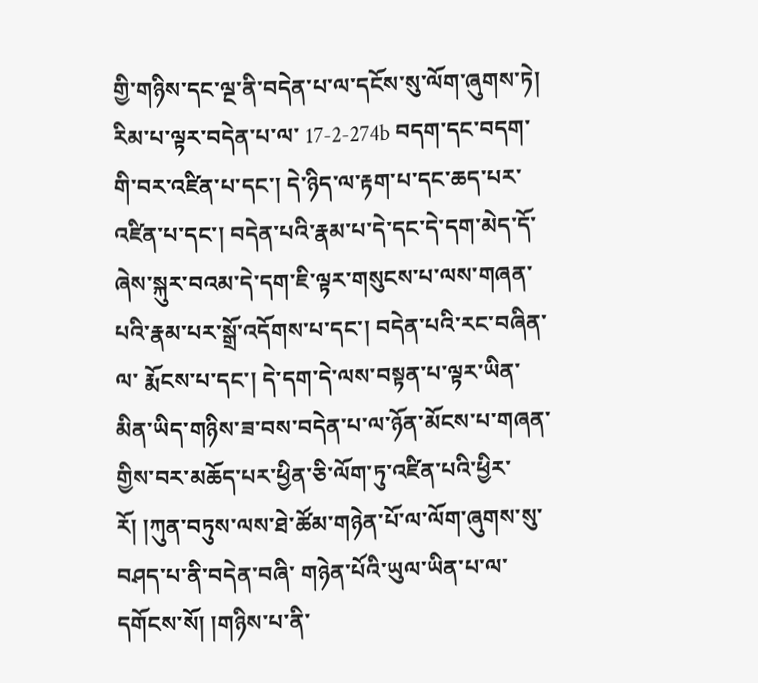གྱི་གཉིས་དང་ལྔ་ནི་བདེན་པ་ལ་དངོས་སུ་ལོག་ཞུགས་ཏེ། རིམ་པ་ལྟར་བདེན་པ་ལ་ 17-2-274b བདག་དང་བདག་གི་བར་འཛིན་པ་དང་། དེ་ཉིད་ལ་རྟག་པ་དང་ཆད་པར་འཛིན་པ་དང་། བདེན་པའི་རྣམ་པ་དེ་དང་དེ་དག་མེད་དོ་ཞེས་སྐུར་བའམ་དེ་དག་ཇི་ལྟར་གསུངས་པ་ལས་གཞན་པའི་རྣམ་པར་སྒྲོ་འདོགས་པ་དང་། བདེན་པའི་རང་བཞིན་ལ་ རྨོངས་པ་དང་། དེ་དག་དེ་ལས་བསྟན་པ་ལྟར་ཡིན་མིན་ཡིད་གཉིས་ཟ་བས་བདེན་པ་ལ་ཉོན་མོངས་པ་གཞན་གྱིས་བར་མཆོད་པར་ཕྱིན་ཅི་ལོག་ཏུ་འཛིན་པའི་ཕྱིར་རོ། །ཀུན་བཏུས་ལས་ཐེ་ཚོམ་གཉེན་པོ་ལ་ལོག་ཞུགས་སུ་བཤད་པ་ནི་བདེན་བཞི་ གཉེན་པོའི་ཡུལ་ཡིན་པ་ལ་དགོངས་སོ། །གཉིས་པ་ནི་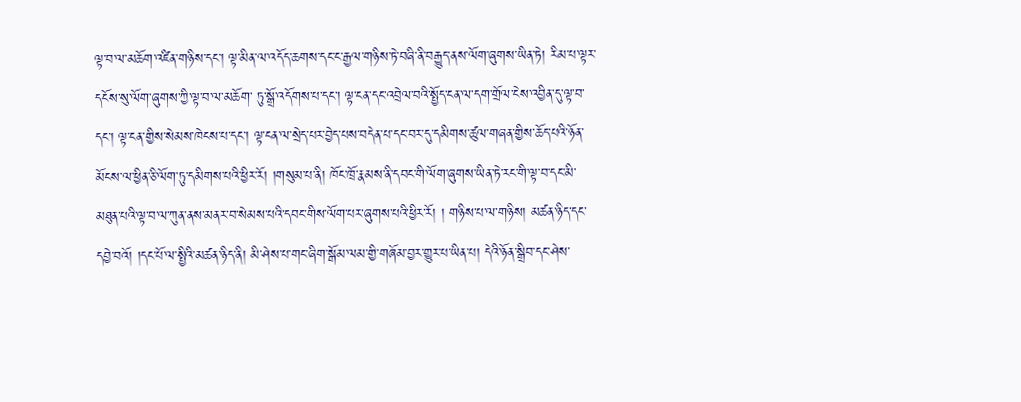ལྟ་བ་ལ་མཆོག་འཛིན་གཉིས་དང་། ལྟ་མིན་ལ་འདོད་ཆགས་དང་ང་རྒྱལ་གཉིས་ཏེ་བཞི་ནི་བརྒྱུད་ནས་ལོག་ཞུགས་ཡིན་ཏེ། རིམ་པ་ལྟར་དངོས་སུ་ལོག་ཞུགས་ཀྱི་ལྟ་བ་ལ་མཆོག་ ཏུ་སྒྲོ་འདོགས་པ་དང་། ལྟ་ངན་དང་འབྲེལ་བའི་སྤྱོད་ངན་ལ་དག་གྲོལ་ངེས་འབྱིན་དུ་ལྟ་བ་དང་། ལྟ་ངན་གྱིས་སེམས་ཁེངས་པ་དང་། ལྟ་ངན་ལ་སྲེད་པར་བྱེད་པས་བདེན་པ་དང་བར་དུ་དམིགས་ཚུལ་གཞན་གྱིས་ཆོད་པའི་ཉོན་ མོངས་ལ་ཕྱིན་ཅི་ལོག་ཏུ་དམིགས་པའི་ཕྱིར་རོ། །གསུམ་པ་ནི། ཁོང་ཁྲོ་རྣམས་ནི་དབང་གི་ལོག་ཞུགས་ཡིན་ཏེ་རང་གི་ལྟ་བ་དང་མི་མཐུན་པའི་ལྟ་བ་ལ་ཀུན་ནས་མནར་བ་སེམས་པའི་དབང་གིས་ལོག་པར་ཞུགས་པའི་ཕྱིར་རོ། ། གཉིས་པ་ལ་གཉིས། མཚན་ཉིད་དང་དབྱེ་བའོ། །དང་པོ་ལ་སྤྱིའི་མཚན་ཉིད་ནི། མི་ཤེས་པ་གང་ཞིག་སྒོམ་ལམ་གྱི་གཞོམ་བྱར་གྱུར་པ་ཡིན་པ། དེའི་ཉོན་སྒྲིབ་དང་ཤེས་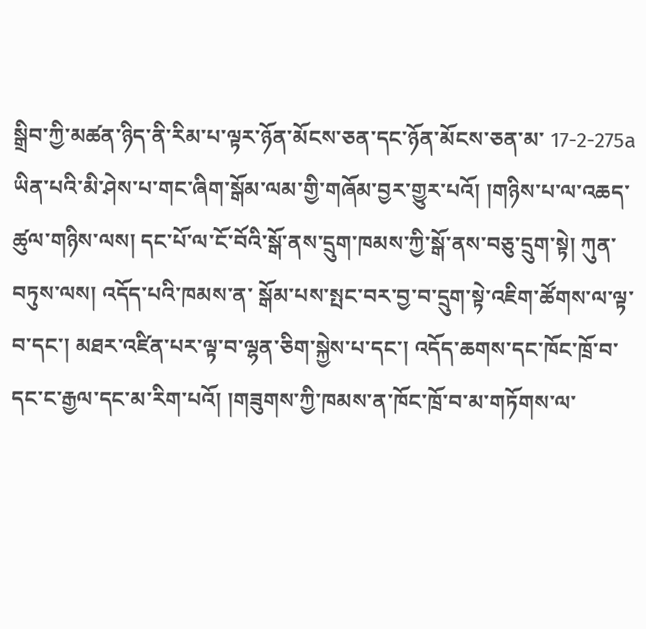སྒྲིབ་ཀྱི་མཚན་ཉིད་ནི་རིམ་པ་ལྟར་ཉོན་མོངས་ཅན་དང་ཉོན་མོངས་ཅན་མ་ 17-2-275a ཡིན་པའི་མི་ཤེས་པ་གང་ཞིག་སྒོམ་ལམ་གྱི་གཞོམ་བྱར་གྱུར་པའོ། །གཉིས་པ་ལ་འཆད་ཚུལ་གཉིས་ལས། དང་པོ་ལ་ངོ་བོའི་སྒོ་ནས་དྲུག་ཁམས་ཀྱི་སྒོ་ནས་བཅུ་དྲུག་སྟེ། ཀུན་བཏུས་ལས། འདོད་པའི་ཁམས་ན་ སྒོམ་པས་སྤང་བར་བྱ་བ་དྲུག་སྟེ་འཇིག་ཚོགས་ལ་ལྟ་བ་དང་། མཐར་འཛིན་པར་ལྟ་བ་ལྷན་ཅིག་སྐྱེས་པ་དང་། འདོད་ཆགས་དང་ཁོང་ཁྲོ་བ་དང་ང་རྒྱལ་དང་མ་རིག་པའོ། །གཟུགས་ཀྱི་ཁམས་ན་ཁོང་ཁྲོ་བ་མ་གཏོགས་ལ་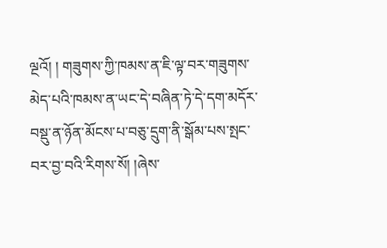ལྔའོ། ། གཟུགས་ཀྱི་ཁམས་ན་ཇི་ལྟ་བར་གཟུགས་མེད་པའི་ཁམས་ན་ཡང་དེ་བཞིན་ཏེ་དེ་དག་མདོར་བསྡུ་ན་ཉོན་མོངས་པ་བཅུ་དྲུག་ནི་སྒོམ་པས་སྤང་བར་བྱ་བའི་རིགས་སོ། །ཞེས་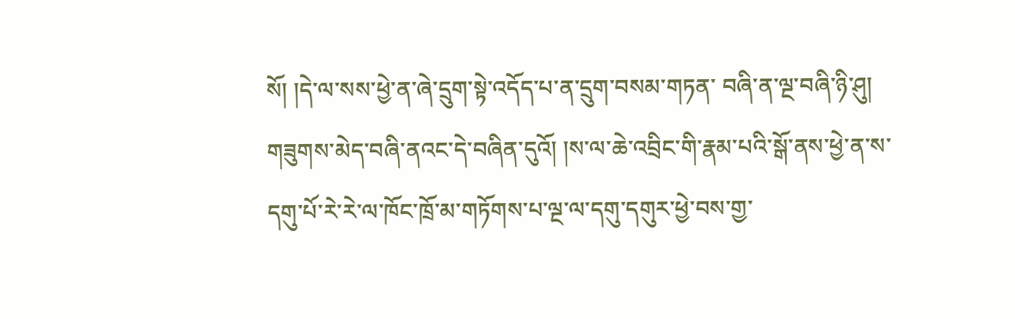སོ། །དེ་ལ་སས་ཕྱེ་ན་ཞེ་དྲུག་སྟེ་འདོད་པ་ན་དྲུག་བསམ་གཏན་ བཞི་ན་ལྔ་བཞི་ཉི་ཤུ། གཟུགས་མེད་བཞི་ནའང་དེ་བཞིན་དུའོ། །ས་ལ་ཆེ་འབྲིང་གི་རྣམ་པའི་སྒོ་ནས་ཕྱེ་ན་ས་དགུ་པོ་རེ་རེ་ལ་ཁོང་ཁྲོ་མ་གཏོགས་པ་ལྔ་ལ་དགུ་དགུར་ཕྱེ་བས་གྱ་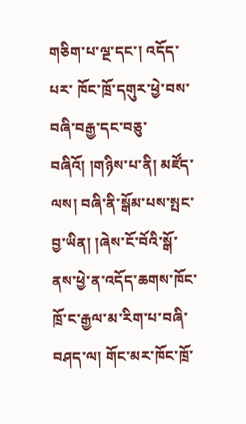གཅིག་པ་ལྔ་དང་། འདོད་པར་ ཁོང་ཁྲོ་དགུར་ཕྱེ་བས་བཞི་བརྒྱ་དང་བཅུ་བཞིའོ། །གཉིས་པ་ནི། མཛོད་ལས། བཞི་ནི་སྒོམ་པས་སྤང་བྱ་ཡིན། །ཞེས་ངོ་བོའི་སྒོ་ནས་ཕྱེ་ན་འདོད་ཆགས་ཁོང་ཁྲོ་ང་རྒྱལ་མ་རིག་པ་བཞི་བཤད་ལ། གོང་མར་ཁོང་ཁྲོ་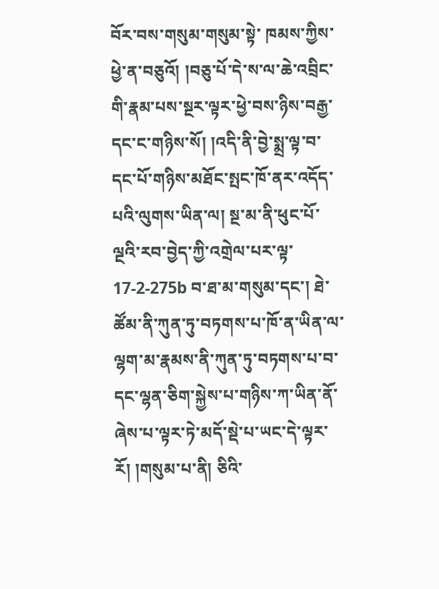བོར་བས་གསུམ་གསུམ་སྟེ་ ཁམས་ཀྱིས་ཕྱེ་ན་བཅུའོ། །བཅུ་པོ་དེ་ས་ལ་ཆེ་འབྲིང་གི་རྣམ་པས་སྔར་ལྟར་ཕྱེ་བས་ཉིས་བརྒྱ་དང་ང་གཉིས་སོ། །འདི་ནི་བྱེ་སྨྲ་ལྟ་བ་དང་པོ་གཉིས་མཐོང་སྤང་ཁོ་ནར་འདོད་པའི་ལུགས་ཡིན་ལ། སྔ་མ་ནི་ཕུང་པོ་ལྔའི་རབ་བྱེད་ཀྱི་འགྲེལ་པར་ལྟ་ 17-2-275b བ་ཐ་མ་གསུམ་དང་། ཐེ་ཚོམ་ནི་ཀུན་ཏུ་བཏགས་པ་ཁོ་ན་ཡིན་ལ་ལྷག་མ་རྣམས་ནི་ཀུན་ཏུ་བཏགས་པ་བ་དང་ལྷན་ཅིག་སྐྱེས་པ་གཉིས་ཀ་ཡིན་ནོ་ཞེས་པ་ལྟར་ཏེ་མདོ་སྡེ་པ་ཡང་དེ་ལྟར་རོ། །གསུམ་པ་ནི། ཅིའི་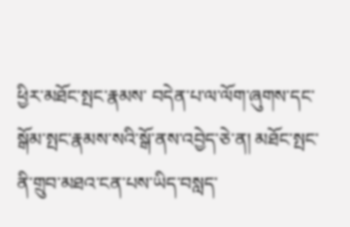ཕྱིར་མཐོང་སྤང་རྣམས་ བདེན་པ་ལ་ལོག་ཞུགས་དང་སྒོམ་སྤང་རྣམས་སའི་སྒོ་ནས་འབྱེད་ཅེ་ན། མཐོང་སྤང་ནི་གྲུབ་མཐའ་ངན་པས་ཡིད་བསླད་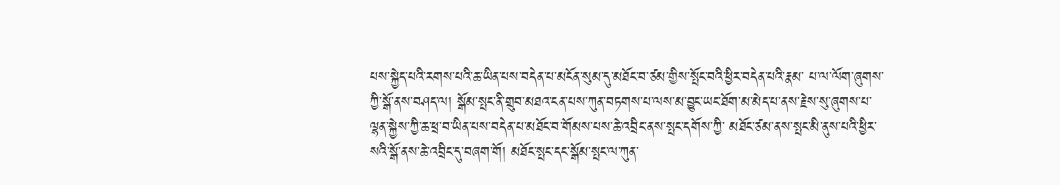པས་སྐྱེད་པའི་རགས་པའི་ཆ་ཡིན་པས་བདེན་པ་མངོན་སུམ་དུ་མཐོང་བ་ཙམ་གྱིས་སྤོང་བའི་ཕྱིར་བདེན་པའི་རྣམ་ པ་ལ་ལོག་ཞུགས་ཀྱི་སྒོ་ནས་བཤད་ལ། སྒོམ་སྤང་ནི་གྲུབ་མཐའ་ངན་པས་ཀུན་བཏགས་པ་ལས་མ་བྱུང་ཡང་ཐོག་མ་མེད་པ་ནས་རྗེས་སུ་ཞུགས་པ་ལྷན་སྐྱེས་ཀྱི་ཆ་ཕྲ་བ་ཡིན་པས་བདེན་པ་མཐོང་བ་གོམས་པས་ཆེ་འབྲིང་ནས་སྤང་དགོས་ཀྱི་ མཐོང་ཙམ་ནས་སྤང་མི་ནུས་པའི་ཕྱིར་སའི་སྒོ་ནས་ཆེ་འབྲིང་དུ་བཞག་གོ། མཐོང་སྤང་དང་སྒོམ་སྤང་ལ་ཀུན་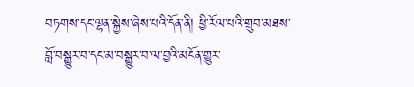བཏགས་དང་ལྷན་སྐྱེས་ཞེས་པའི་དོན་ནི། ཕྱི་རོལ་པའི་གྲུབ་མཐས་བློ་བསྒྱུར་བ་དང་མ་བསྒྱུར་བ་ལ་བྱའི་མངོན་གྱུར་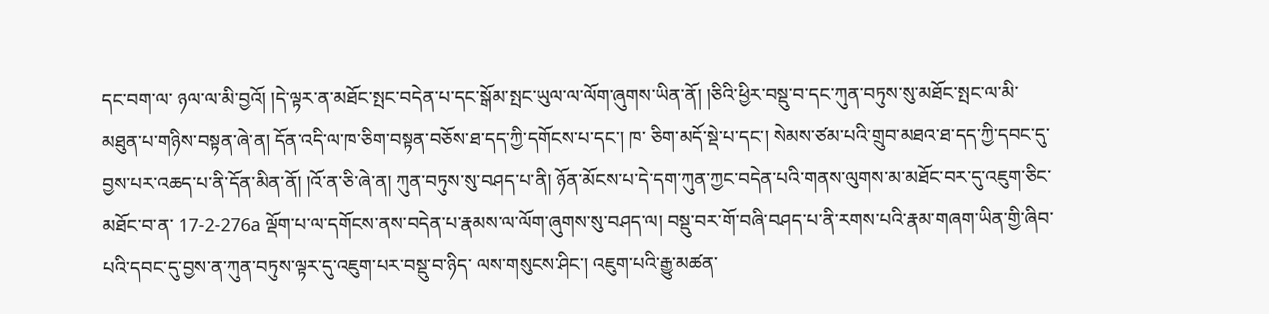དང་བག་ལ་ ཉལ་ལ་མི་བྱའོ། །དེ་ལྟར་ན་མཐོང་སྤང་བདེན་པ་དང་སྒོམ་སྤང་ཡུལ་ལ་ལོག་ཞུགས་ཡིན་ནོ། །ཅིའི་ཕྱིར་བསྡུ་བ་དང་ཀུན་བཏུས་སུ་མཐོང་སྤང་ལ་མི་མཐུན་པ་གཉིས་བསྟན་ཞེ་ན། དོན་འདི་ལ་ཁ་ཅིག་བསྟན་བཅོས་ཐ་དད་ཀྱི་དགོངས་པ་དང་། ཁ་ ཅིག་མདོ་སྡེ་པ་དང་། སེམས་ཙམ་པའི་གྲུབ་མཐའ་ཐ་དད་ཀྱི་དབང་དུ་བྱས་པར་འཆད་པ་ནི་དོན་མིན་ནོ། །འོ་ན་ཅི་ཞེ་ན། ཀུན་བཏུས་སུ་བཤད་པ་ནི། ཉོན་མོངས་པ་དེ་དག་ཀུན་ཀྱང་བདེན་པའི་གནས་ལུགས་མ་མཐོང་བར་དུ་འཇུག་ཅིང་མཐོང་བ་ན་ 17-2-276a ལྡོག་པ་ལ་དགོངས་ནས་བདེན་པ་རྣམས་ལ་ལོག་ཞུགས་སུ་བཤད་ལ། བསྡུ་བར་གོ་བཞི་བཤད་པ་ནི་རགས་པའི་རྣམ་གཞག་ཡིན་གྱི་ཞིབ་པའི་དབང་དུ་བྱས་ན་ཀུན་བཏུས་ལྟར་དུ་འཇུག་པར་བསྡུ་བ་ཉིད་ ལས་གསུངས་ཤིང་། འཇུག་པའི་རྒྱུ་མཚན་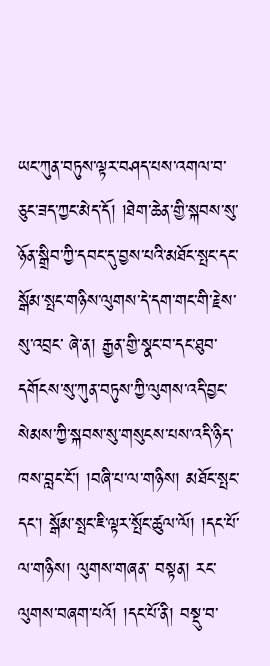ཡང་ཀུན་བཏུས་ལྟར་བཤད་པས་འགལ་བ་ཅུང་ཟད་ཀྱང་མེད་དོ། །ཐེག་ཆེན་གྱི་སྐབས་སུ་ཉོན་སྒྲིབ་ཀྱི་དབང་དུ་བྱས་པའི་མཐོང་སྤང་དང་སྒོམ་སྤང་གཉིས་ལུགས་དེ་དག་གང་གི་རྗེས་སུ་འབྲང་ ཞེ་ན། རྒྱན་གྱི་སྣང་བ་དང་ཐུབ་དགོངས་སུ་ཀུན་བཏུས་ཀྱི་ལུགས་འདི་བྱང་སེམས་ཀྱི་སྐབས་སུ་གསུངས་པས་འདི་ཉིད་ཁས་བླང་ངོ་། །བཞི་པ་ལ་གཉིས། མཐོང་སྤང་དང་། སྒོམ་སྤང་ཇི་ལྟར་སྤོང་ཚུལ་ལོ། །དང་པོ་ལ་གཉིས། ལུགས་གཞན་ བསྟན། རང་ལུགས་བཞག་པའོ། །དང་པོ་ནི། བསྡུ་བ་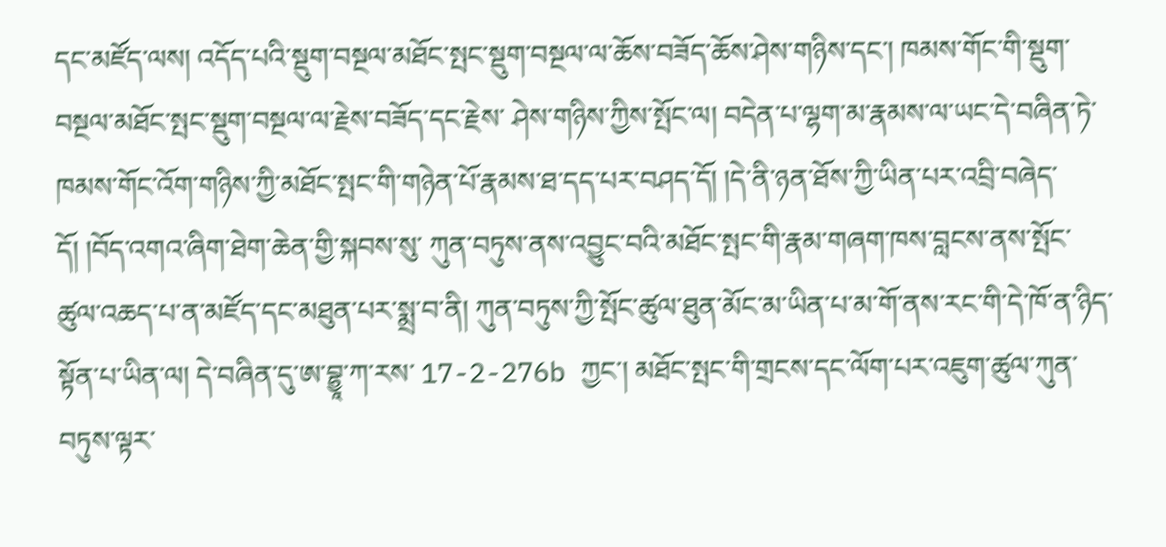དང་མཛོད་ལས། འདོད་པའི་སྡུག་བསྔལ་མཐོང་སྤང་སྡུག་བསྔལ་ལ་ཆོས་བཟོད་ཆོས་ཤེས་གཉིས་དང་། ཁམས་གོང་གི་སྡུག་བསྔལ་མཐོང་སྤང་སྡུག་བསྔལ་ལ་རྗེས་བཟོད་དང་རྗེས་ ཤེས་གཉིས་ཀྱིས་སྤོང་ལ། བདེན་པ་ལྷག་མ་རྣམས་ལ་ཡང་དེ་བཞིན་ཏེ་ཁམས་གོང་འོག་གཉིས་ཀྱི་མཐོང་སྤང་གི་གཉེན་པོ་རྣམས་ཐ་དད་པར་བཤད་དོ། །དེ་ནི་ཉན་ཐོས་ཀྱི་ཡིན་པར་འབྲི་བཞེད་དོ། །བོད་འགའ་ཞིག་ཐེག་ཆེན་གྱི་སྐབས་སུ་ ཀུན་བཏུས་ནས་འབྱུང་བའི་མཐོང་སྤང་གི་རྣམ་གཞག་ཁས་བླངས་ནས་སྤོང་ཚུལ་འཆད་པ་ན་མཛོད་དང་མཐུན་པར་སྨྲ་བ་ནི། ཀུན་བཏུས་ཀྱི་སྤོང་ཚུལ་ཐུན་མོང་མ་ཡིན་པ་མ་གོ་ནས་རང་གི་དེ་ཁོ་ན་ཉིད་སྟོན་པ་ཡིན་ལ། དེ་བཞིན་དུ་ཨ་བྷྱཱ་ཀ་རས་ 17-2-276b ཀྱང་། མཐོང་སྤང་གི་གྲངས་དང་ལོག་པར་འཇུག་ཚུལ་ཀུན་བཏུས་ལྟར་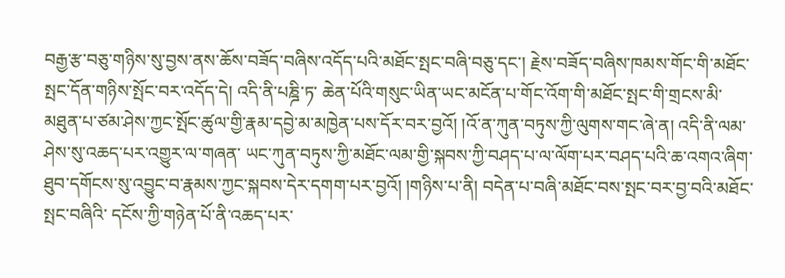བརྒྱ་རྩ་བཅུ་གཉིས་སུ་བྱས་ནས་ཆོས་བཟོད་བཞིས་འདོད་པའི་མཐོང་སྤང་བཞི་བཅུ་དང་། རྗེས་བཟོད་བཞིས་ཁམས་གོང་གི་མཐོང་སྤང་དོན་གཉིས་སྤོང་བར་འདོད་དེ། འདི་ནི་པཎྜི་ཏ་ ཆེན་པོའི་གསུང་ཡིན་ཡང་མངོན་པ་གོང་འོག་གི་མཐོང་སྤང་གི་གྲངས་མི་མཐུན་པ་ཙམ་ཤེས་ཀྱང་སྤོང་ཚུལ་གྱི་རྣམ་དབྱེ་མ་མཁྱེན་པས་དོར་བར་བྱའོ། །འོ་ན་ཀུན་བཏུས་ཀྱི་ལུགས་གང་ཞེ་ན། འདི་ནི་ལམ་ཤེས་སུ་འཆད་པར་འགྱུར་ལ་གཞན་ ཡང་ཀུན་བཏུས་ཀྱི་མཐོང་ལམ་གྱི་སྐབས་ཀྱི་བཤད་པ་ལ་ལོག་པར་བཤད་པའི་ཆ་འགའ་ཞིག་ཐུབ་དགོངས་སུ་འབྱུང་བ་རྣམས་ཀྱང་སྐབས་དེར་དགག་པར་བྱའོ། །གཉིས་པ་ནི། བདེན་པ་བཞི་མཐོང་བས་སྤང་བར་བྱ་བའི་མཐོང་སྤང་བཞིའི་ དངོས་ཀྱི་གཉེན་པོ་ནི་འཆད་པར་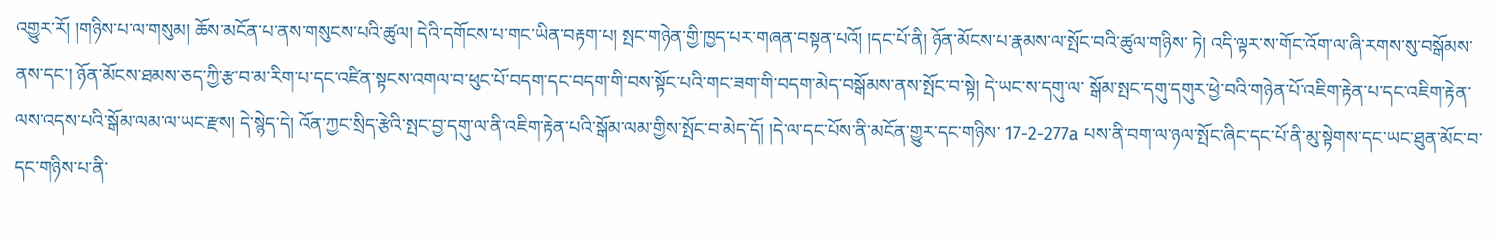འགྱུར་རོ། །གཉིས་པ་ལ་གསུམ། ཆོས་མངོན་པ་ནས་གསུངས་པའི་ཚུལ། དེའི་དགོངས་པ་གང་ཡིན་བརྟག་པ། སྤང་གཉེན་གྱི་ཁྱད་པར་གཞན་བསྟན་པའོ། །དང་པོ་ནི། ཉོན་མོངས་པ་རྣམས་ལ་སྤོང་བའི་ཚུལ་གཉིས་ ཏེ། འདི་ལྟར་ས་གོང་འོག་ལ་ཞི་རགས་སུ་བསྒོམས་ནས་དང་། ཉོན་མོངས་ཐམས་ཅད་ཀྱི་རྩ་བ་མ་རིག་པ་དང་འཛིན་སྟངས་འགལ་བ་ཕུང་པོ་བདག་དང་བདག་གི་བས་སྟོང་པའི་གང་ཟག་གི་བདག་མེད་བསྒོམས་ནས་སྤོང་བ་སྟེ། དེ་ཡང་ས་དགུ་ལ་ སྒོམ་སྤང་དགུ་དགུར་ཕྱེ་བའི་གཉེན་པོ་འཇིག་རྟེན་པ་དང་འཇིག་རྟེན་ལས་འདས་པའི་སྒོམ་ལམ་ལ་ཡང་རྫས། དེ་སྙེད་དེ། འོན་ཀྱང་སྲིད་རྩེའི་སྤང་བྱ་དགུ་ལ་ནི་འཇིག་རྟེན་པའི་སྒོམ་ལམ་གྱིས་སྤོང་བ་མེད་དོ། །དེ་ལ་དང་པོས་ནི་མངོན་གྱུར་དང་གཉིས་ 17-2-277a པས་ནི་བག་ལ་ཉལ་སྤོང་ཞིང་དང་པོ་ནི་མུ་སྟེགས་དང་ཡང་ཐུན་མོང་བ་དང་གཉིས་པ་ནི་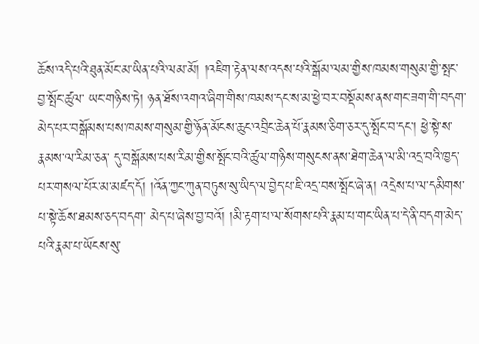ཆོས་འདི་པའི་ཐུན་མོང་མ་ཡིན་པའི་ལམ་མོ། །འཇིག་རྟེན་ལས་འདས་པའི་སྒོམ་ལམ་གྱིས་ཁམས་གསུམ་གྱི་སྤང་བྱ་སྤོང་ཚུལ་ ཡང་གཉིས་ཏེ། ཉན་ཐོས་འགའ་ཞིག་གིས་ཁམས་དང་ས་མ་ཕྱེ་བར་བསྡོམས་ནས་གང་ཟག་གི་བདག་མེད་པར་བསྒོམས་པས་ཁམས་གསུམ་གྱི་ཉོན་མོངས་ཆུང་འབྲིང་ཆེན་པོ་རྣམས་ཅིག་ཅར་དུ་སྤོང་བ་དང་། ཕྱེ་སྟེ་ས་རྣམས་ལ་རིམ་ཅན་ དུ་བསྒོམས་པས་རིམ་གྱིས་སྤོང་བའི་ཚུལ་གཉིས་གསུངས་ནས་ཐེག་ཆེན་ལ་མི་འདྲ་བའི་ཁྱད་པར་གསལ་པོར་མ་མཛད་དོ། །འོན་ཀྱང་ཀུན་བཏུས་སུ་ཡིད་ལ་བྱེད་པ་ཇི་འདྲ་བས་སྤོང་ཞེ་ན། འདྲེས་པ་ལ་དམིགས་པ་སྟེ་ཆོས་ཐམས་ཅད་བདག་ མེད་པ་ཞེས་བྱ་བའོ། །མི་རྟག་པ་ལ་སོགས་པའི་རྣམ་པ་གང་ཡིན་པ་དེ་ནི་བདག་མེད་པའི་རྣམ་པ་ཡོངས་སུ་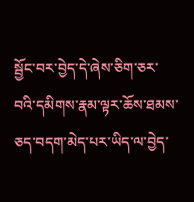སྦྱོང་བར་བྱེད་དེ་ཞེས་ཅིག་ཅར་བའི་དམིགས་རྣམ་ལྟར་ཆོས་ཐམས་ཅད་བདག་མེད་པར་ཡིད་ལ་བྱེད་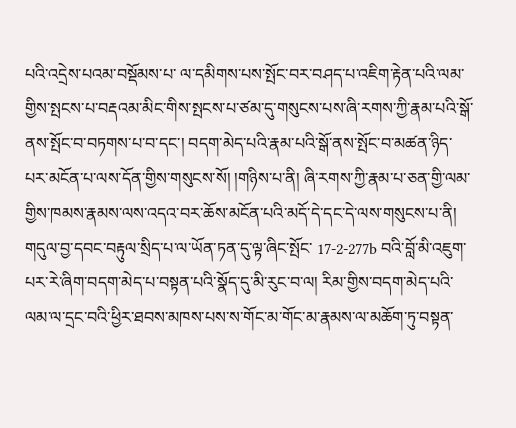པའི་འདྲེས་པའམ་བསྡོམས་པ་ ལ་དམིགས་པས་སྤོང་བར་བཤད་པ་འཇིག་རྟེན་པའི་ལམ་གྱིས་སྤངས་པ་བརྡའམ་མིང་གིས་སྤངས་པ་ཙམ་དུ་གསུངས་པས་ཞི་རགས་ཀྱི་རྣམ་པའི་སྒོ་ནས་སྤོང་བ་བཏགས་པ་བ་དང་། བདག་མེད་པའི་རྣམ་པའི་སྒོ་ནས་སྤོང་བ་མཚན་ཉིད་ པར་མངོན་པ་ལས་དོན་གྱིས་གསུངས་སོ། །གཉིས་པ་ནི། ཞི་རགས་ཀྱི་རྣམ་པ་ཅན་གྱི་ལམ་གྱིས་ཁམས་རྣམས་ལས་འདའ་བར་ཆོས་མངོན་པའི་མདོ་དེ་དང་དེ་ལས་གསུངས་པ་ནི། གདུལ་བྱ་དབང་བརྟུལ་སྲིད་པ་ལ་ཡོན་ཏན་དུ་ལྟ་ཞིང་སྤོང་ 17-2-277b བའི་བློ་མི་འཇུག་པར་རེ་ཞིག་བདག་མེད་པ་བསྟན་པའི་སྣོད་དུ་མི་རུང་བ་ལ། རིམ་གྱིས་བདག་མེད་པའི་ལམ་ལ་དྲང་བའི་ཕྱིར་ཐབས་མཁས་པས་ས་གོང་མ་གོང་མ་རྣམས་ལ་མཆོག་ཏུ་བསྟན་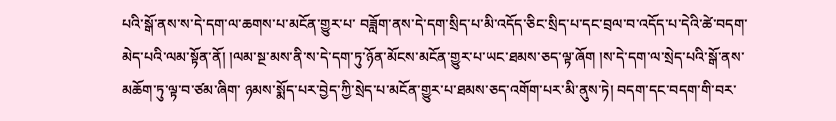པའི་སྒོ་ནས་ས་དེ་དག་ལ་ཆགས་པ་མངོན་གྱུར་པ་ བཟློག་ནས་དེ་དག་སྲིད་པ་མི་འདོད་ཅིང་སྲིད་པ་དང་བྲལ་བ་འདོད་པ་དེའི་ཚེ་བདག་མེད་པའི་ལམ་སྟོན་ནོ། །ལམ་སྔ་མས་ནི་ས་དེ་དག་ཏུ་ཉོན་མོངས་མངོན་གྱུར་པ་ཡང་ཐམས་ཅད་ལྟ་ཞོག །ས་དེ་དག་ལ་སྲེད་པའི་སྒོ་ནས་མཆོག་ཏུ་ལྟ་བ་ཙམ་ཞིག་ ཉམས་སྨོད་པར་བྱེད་ཀྱི་སྲེད་པ་མངོན་གྱུར་པ་ཐམས་ཅད་འགོག་པར་མི་ནུས་ཏེ། བདག་དང་བདག་གི་བར་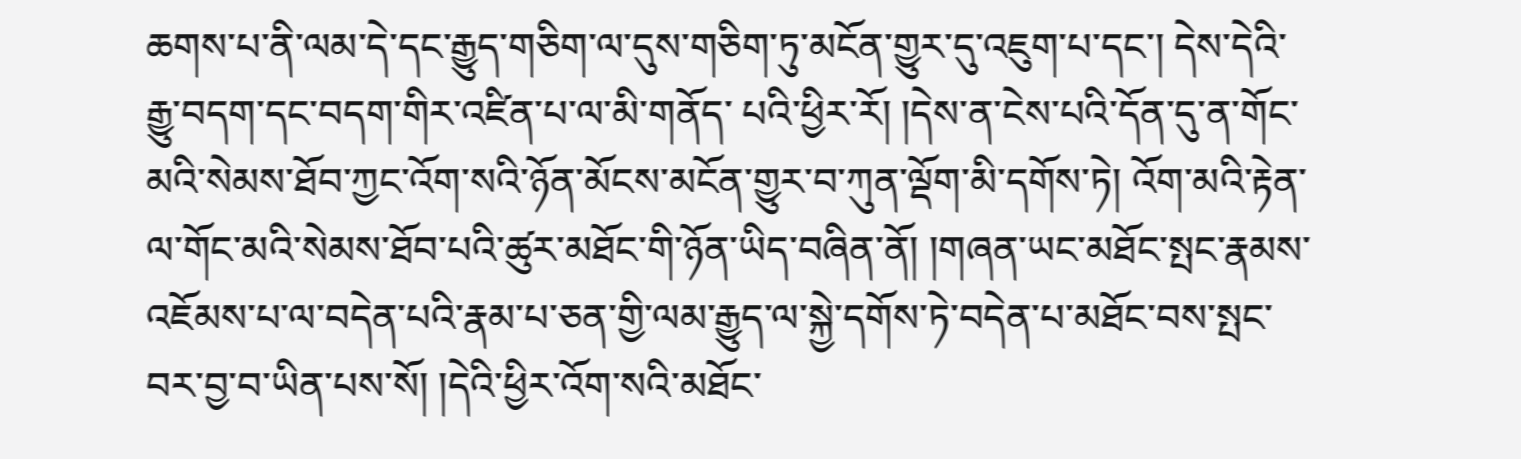ཆགས་པ་ནི་ལམ་དེ་དང་རྒྱུད་གཅིག་ལ་དུས་གཅིག་ཏུ་མངོན་གྱུར་དུ་འཇུག་པ་དང་། དེས་དེའི་རྒྱུ་བདག་དང་བདག་གིར་འཛིན་པ་ལ་མི་གནོད་ པའི་ཕྱིར་རོ། །དེས་ན་ངེས་པའི་དོན་དུ་ན་གོང་མའི་སེམས་ཐོབ་ཀྱང་འོག་སའི་ཉོན་མོངས་མངོན་གྱུར་བ་ཀུན་ལྡོག་མི་དགོས་ཏེ། འོག་མའི་རྟེན་ལ་གོང་མའི་སེམས་ཐོབ་པའི་ཚུར་མཐོང་གི་ཉོན་ཡིད་བཞིན་ནོ། །གཞན་ཡང་མཐོང་སྤང་རྣམས་ འཇོམས་པ་ལ་བདེན་པའི་རྣམ་པ་ཅན་གྱི་ལམ་རྒྱུད་ལ་སྐྱེ་དགོས་ཏེ་བདེན་པ་མཐོང་བས་སྤང་བར་བྱ་བ་ཡིན་པས་སོ། །དེའི་ཕྱིར་འོག་སའི་མཐོང་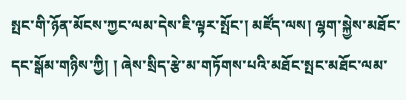སྤང་གི་ཉོན་མོངས་ཀྱང་ལམ་དེས་ཇི་ལྟར་སྤོང་། མཛོད་ལས། ལྷག་སྐྱེས་མཐོང་དང་སྒོམ་གཉིས་ཀྱི། ། ཞེས་སྲིད་རྩེ་མ་གཏོགས་པའི་མཐོང་སྤང་མཐོང་ལམ་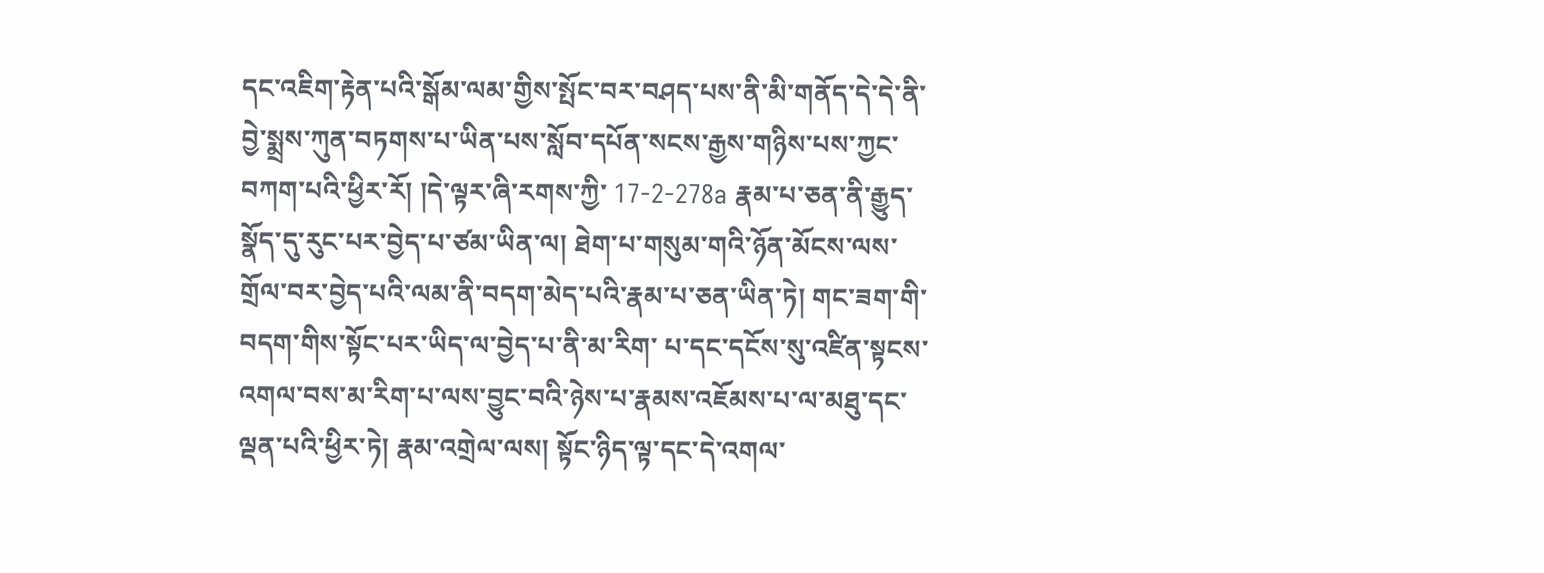དང་འཇིག་རྟེན་པའི་སྒོམ་ལམ་གྱིས་སྤོང་བར་བཤད་པས་ནི་མི་གནོད་དེ་དེ་ནི་བྱེ་སྨྲས་ཀུན་བཏགས་པ་ཡིན་པས་སློབ་དཔོན་སངས་རྒྱས་གཉིས་པས་ཀྱང་བཀག་པའི་ཕྱིར་རོ། །དེ་ལྟར་ཞི་རགས་ཀྱི་ 17-2-278a རྣམ་པ་ཅན་ནི་རྒྱུད་སྣོད་དུ་རུང་པར་བྱེད་པ་ཙམ་ཡིན་ལ། ཐེག་པ་གསུམ་གའི་ཉོན་མོངས་ལས་གྲོལ་བར་བྱེད་པའི་ལམ་ནི་བདག་མེད་པའི་རྣམ་པ་ཅན་ཡིན་ཏེ། གང་ཟག་གི་བདག་གིས་སྟོང་པར་ཡིད་ལ་བྱེད་པ་ནི་མ་རིག་ པ་དང་དངོས་སུ་འཛིན་སྟངས་འགལ་བས་མ་རིག་པ་ལས་བྱུང་བའི་ཉེས་པ་རྣམས་འཇོམས་པ་ལ་མཐུ་དང་ལྡན་པའི་ཕྱིར་ཏེ། རྣམ་འགྲེལ་ལས། སྟོང་ཉིད་ལྟ་དང་དེ་འགལ་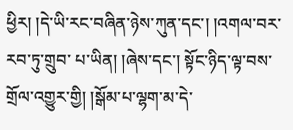ཕྱིར། །དེ་ཡི་རང་བཞིན་ཉེས་ཀུན་དང་། །འགལ་བར་རབ་ཏུ་གྲུབ་ པ་ཡིན། །ཞེས་དང་། སྟོང་ཉིད་ལྟ་བས་གྲོལ་འགྱུར་གྱི། །སྒོམ་པ་ལྷག་མ་དེ་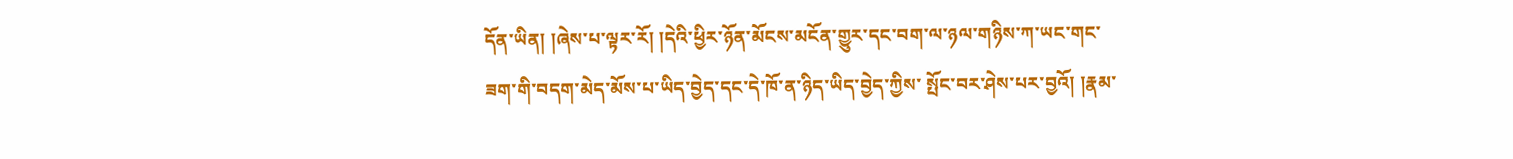དོན་ཡིན། །ཞེས་པ་ལྟར་རོ། །དེའི་ཕྱིར་ཉོན་མོངས་མངོན་གྱུར་དང་བག་ལ་ཉལ་གཉིས་ཀ་ཡང་གང་ཟག་གི་བདག་མེད་མོས་པ་ཡིད་བྱེད་དང་དེ་ཁོ་ན་ཉིད་ཡིད་བྱེད་ཀྱིས་ སྤོང་བར་ཤེས་པར་བྱའོ། །རྣམ་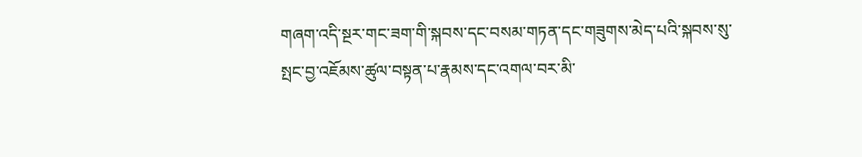གཞག་འདི་སྔར་གང་ཟག་གི་སྐབས་དང་བསམ་གཏན་དང་གཟུགས་མེད་པའི་སྐབས་སུ་སྤང་བྱ་འཇོམས་ཚུལ་བསྟན་པ་རྣམས་དང་འགལ་བར་མི་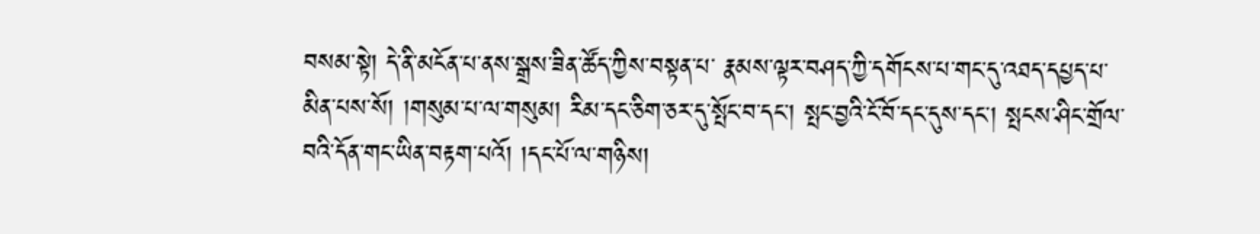བསམ་སྟེ། དེ་ནི་མངོན་པ་ནས་སྒྲས་ཟིན་ཚོད་ཀྱིས་བསྟན་པ་ རྣམས་ལྟར་བཤད་ཀྱི་དགོངས་པ་གང་དུ་འཐད་དཔྱད་པ་མིན་པས་སོ། །གསུམ་པ་ལ་གསུམ། རིམ་དང་ཅིག་ཅར་དུ་སྤོང་བ་དང་། སྤང་བྱའི་ངོ་བོ་དང་དུས་དང་། སྤངས་ཤིང་གྲོལ་བའི་དོན་གང་ཡིན་བརྟག་པའོ། །དང་པོ་ལ་གཉིས།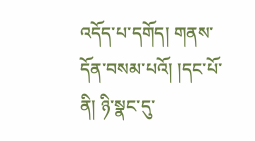འདོད་པ་དགོད། གནས་དོན་བསམ་པའོ། །དང་པོ་ནི། ཉི་སྣང་དུ་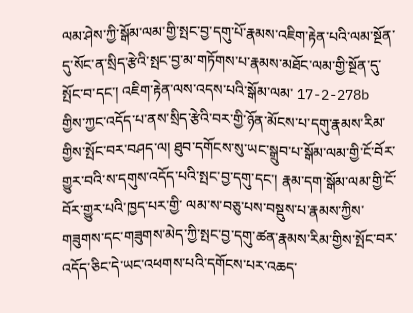ལམ་ཤེས་ཀྱི་སྒོམ་ལམ་གྱི་སྤང་བྱ་དགུ་པོ་རྣམས་འཇིག་རྟེན་པའི་ལམ་སྔོན་དུ་སོང་ན་སྲིད་རྩེའི་སྤང་བྱ་མ་གཏོགས་པ་རྣམས་མཐོང་ལམ་གྱི་སྔོན་དུ་སྤོང་བ་དང་། འཇིག་རྟེན་ལས་འདས་པའི་སྒོམ་ལམ་ 17-2-278b གྱིས་ཀྱང་འདོད་པ་ནས་སྲིད་རྩེའི་བར་གྱི་ཉོན་མོངས་པ་དགུ་རྣམས་རིམ་གྱིས་སྤོང་བར་བཤད་ལ། ཐུབ་དགོངས་སུ་ཡང་སྒྲུབ་པ་སྒོམ་ལམ་གྱི་ངོ་བོར་གྱུར་བའི་ས་དགུས་འདོད་པའི་སྤང་བྱ་དགུ་དང་། རྣམ་དག་སྒོམ་ལམ་གྱི་ངོ་བོར་གྱུར་པའི་ཁྱད་པར་གྱི་ ལམ་ས་བཅུ་པས་བསྡུས་པ་རྣམས་ཀྱིས་གཟུགས་དང་གཟུགས་མེད་ཀྱི་སྤང་བྱ་དགུ་ཚན་རྣམས་རིམ་གྱིས་སྤོང་བར་འདོད་ཅིང་དེ་ཡང་འཕགས་པའི་དགོངས་པར་འཆད་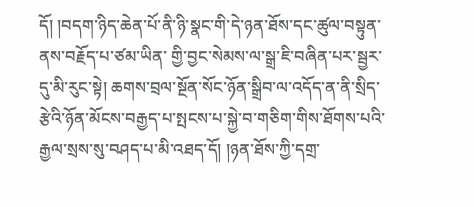དོ། །བདག་ཉིད་ཆེན་པོ་ནི་ཉི་སྣང་གི་དེ་ཉན་ཐོས་དང་ཚུལ་བསྟུན་ནས་བརྗོད་པ་ཙམ་ཡིན་ གྱི་བྱང་སེམས་ལ་སྒྲ་ཇི་བཞིན་པར་སྦྱར་དུ་མི་རུང་སྟེ། ཆགས་བྲལ་སྔོན་སོང་ཉོན་སྒྲིབ་ལ་འདོད་ན་ནི་སྲིད་རྩེའི་ཉོན་མོངས་བརྒྱད་པ་སྤངས་པ་སྐྱེ་བ་གཅིག་གིས་ཐོགས་པའི་རྒྱལ་སྲས་སུ་བཤད་པ་མི་འཐད་དོ། །ཉན་ཐོས་ཀྱི་དགྲ་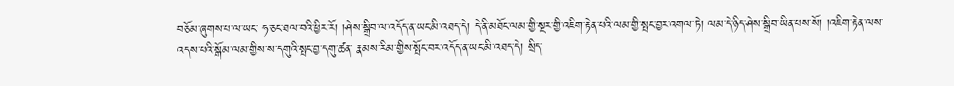བཅོམ་ཞུགས་པ་ལ་ཡང་ ཧ་ཅང་ཐལ་བའི་ཕྱིར་རོ། །ཤེས་སྒྲིབ་ལ་འདོད་ན་ཡང་མི་འཐད་དེ། དེ་ནི་མཐོང་ལམ་གྱི་སྔར་གྱི་འཇིག་རྟེན་པའི་ལམ་གྱི་སྤང་བྱར་འགལ་ཏེ། ལམ་དེ་ཉིད་ཤེས་སྒྲིབ་ཡིན་པས་སོ། །འཇིག་རྟེན་ལས་འདས་པའི་སྒོམ་ལམ་གྱིས་ས་དགུའི་སྤང་བྱ་དགུ་ཚན་ རྣམས་རིམ་གྱིས་སྤོང་བར་འདོད་ན་ཡང་མི་འཐད་དེ། སྲིད་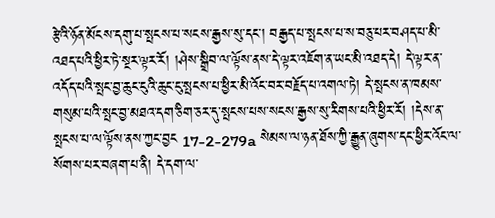རྩེའི་ཉོན་མོངས་དགུ་པ་སྤངས་པ་སངས་རྒྱས་སུ་དང་། བརྒྱད་པ་སྤངས་པ་ས་བཅུ་པར་བཤད་པ་མི་འཐད་པའི་ཕྱིར་ཏེ་སྔར་ལྟར་རོ། །ཤེས་སྒྲིབ་ལ་ལྟོས་ནས་དེ་ལྟར་འཇོག་ན་ཡང་མི་འཐད་དེ། དེ་ལྟར་ན་འདོད་པའི་སྤང་བྱ་ཆུང་ངུའི་ཆུང་ངུ་སྤངས་པ་ཕྱིར་མི་འོང་བར་བརྗོད་པ་འགལ་ཏེ། དེ་སྤངས་ན་ཁམས་གསུམ་པའི་སྤང་བྱ་མཐའ་དག་ཅིག་ཅར་དུ་སྤངས་པས་སངས་རྒྱས་སུ་རིགས་པའི་ཕྱིར་རོ། །དེས་ན་སྤངས་པ་ལ་ལྟོས་ནས་ཀྱང་བྱང 17-2-279a སེམས་ལ་ཉན་ཐོས་ཀྱི་རྒྱུན་ཞུགས་དང་ཕྱིར་འོང་ལ་སོགས་པར་བཞག་པ་ནི། དེ་དག་ལ་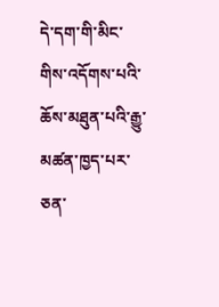དེ་དག་གི་མིང་གིས་འདོགས་པའི་ཆོས་མཐུན་པའི་རྒྱུ་མཚན་ཁྱད་པར་ཅན་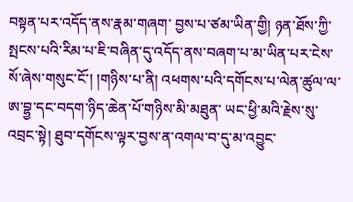བསྟན་པར་འདོད་ནས་རྣམ་གཞག་ བྱས་པ་ཙམ་ཡིན་གྱི། ཉན་ཐོས་ཀྱི་སྤངས་པའི་རིམ་པ་ཇི་བཞིན་དུ་འདོད་ནས་བཞག་པ་མ་ཡིན་པར་ངེས་སོ་ཞེས་གསུང་ངོ་། །གཉིས་པ་ནི། འཕགས་པའི་དགོངས་པ་ལེན་ཚུལ་ལ་ཨ་བྷྱ་དང་བདག་ཉིད་ཆེན་པོ་གཉིས་མི་མཐུན་ ཡང་ཕྱི་མའི་རྗེས་སུ་འབྲང་སྟེ། ཐུབ་དགོངས་ལྟར་བྱས་ན་འགལ་བ་དུ་མ་འབྱུང་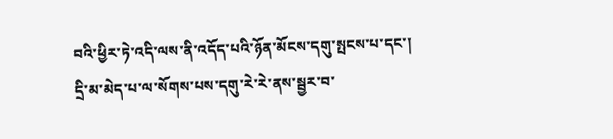བའི་ཕྱིར་ཏེ་འདི་ལས་ནི་འདོད་པའི་ཉོན་མོངས་དགུ་སྤངས་པ་དང་། དྲི་མ་མེད་པ་ལ་སོགས་པས་དགུ་རེ་རེ་ནས་སྦྱར་བ་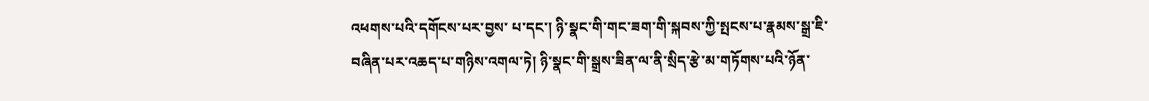འཕགས་པའི་དགོངས་པར་བྱས་ པ་དང་། ཉི་སྣང་གི་གང་ཟག་གི་སྐབས་ཀྱི་སྤངས་པ་རྣམས་སྒྲ་ཇི་བཞིན་པར་འཆད་པ་གཉིས་འགལ་ཏེ། ཉི་སྣང་གི་སྒྲས་ཟིན་ལ་ནི་སྲིད་རྩེ་མ་གཏོགས་པའི་ཉོན་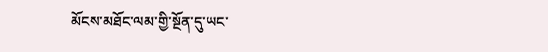མོངས་མཐོང་ལམ་གྱི་སྔོན་དུ་ཡང་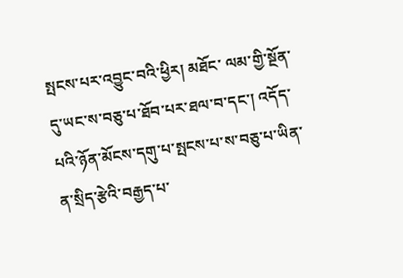སྤངས་པར་འབྱུང་བའི་ཕྱིར། མཐོང་ ལམ་གྱི་སྔོན་དུ་ཡང་ས་བཅུ་པ་ཐོབ་པར་ཐལ་བ་དང་། འདོད་པའི་ཉོན་མོངས་དགུ་པ་སྤངས་པ་ས་བཅུ་པ་ཡིན་ན་སྲིད་རྩེའི་བརྒྱད་པ་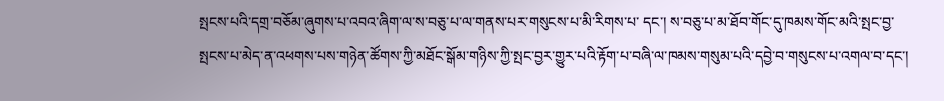སྤངས་པའི་དགྲ་བཅོམ་ཞུགས་པ་འབའ་ཞིག་ལ་ས་བཅུ་པ་ལ་གནས་པར་གསུངས་པ་མི་རིགས་པ་ དང་། ས་བཅུ་པ་མ་ཐོབ་གོང་དུ་ཁམས་གོང་མའི་སྤང་བྱ་སྤངས་པ་མེད་ན་འཕགས་པས་གཉེན་ཚོགས་ཀྱི་མཐོང་སྒོམ་གཉིས་ཀྱི་སྤང་བྱར་གྱུར་པའི་རྟོག་པ་བཞི་ལ་ཁམས་གསུམ་པའི་དབྱེ་བ་གསུངས་པ་འགལ་བ་དང་།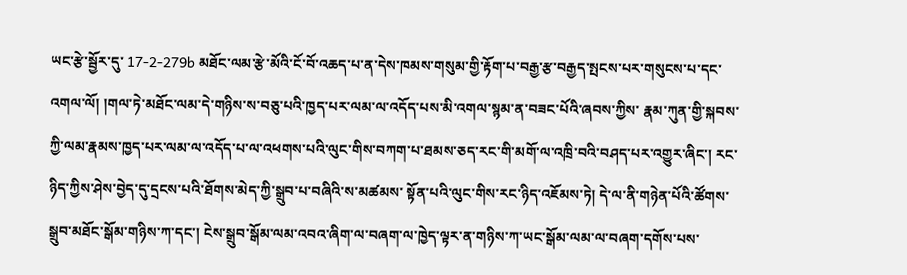ཡང་རྩེ་སྦྱོར་དུ་ 17-2-279b མཐོང་ལམ་རྩེ་མོའི་ངོ་བོ་འཆད་པ་ན་དེས་ཁམས་གསུམ་གྱི་རྟོག་པ་བརྒྱ་རྩ་བརྒྱད་སྤངས་པར་གསུངས་པ་དང་འགལ་ལོ། །གལ་ཏེ་མཐོང་ལམ་དེ་གཉིས་ས་བཅུ་པའི་ཁྱད་པར་ལམ་ལ་འདོད་པས་མི་འགལ་སྙམ་ན་བཟང་པོའི་ཞབས་ཀྱིས་ རྣམ་ཀུན་གྱི་སྐབས་ཀྱི་ལམ་རྣམས་ཁྱད་པར་ལམ་ལ་འདོད་པ་ལ་འཕགས་པའི་ལུང་གིས་བཀག་པ་ཐམས་ཅད་རང་གི་མགོ་ལ་འཁྲི་བའི་བཤད་པར་འགྱུར་ཞིང་། རང་ཉིད་ཀྱིས་ཤེས་བྱེད་དུ་དྲངས་པའི་ཐོགས་མེད་ཀྱི་སྒྲུབ་པ་བཞིའི་ས་མཚམས་ སྟོན་པའི་ལུང་གིས་རང་ཉིད་འཇོམས་ཏེ། དེ་ལ་ནི་གཉེན་པོའི་ཚོགས་སྒྲུབ་མཐོང་སྒོམ་གཉིས་ཀ་དང་། ངེས་སྒྲུབ་སྒོམ་ལམ་འབའ་ཞིག་ལ་བཞག་ལ་ཁྱེད་ལྟར་ན་གཉིས་ཀ་ཡང་སྒོམ་ལམ་ལ་བཞག་དགོས་པས་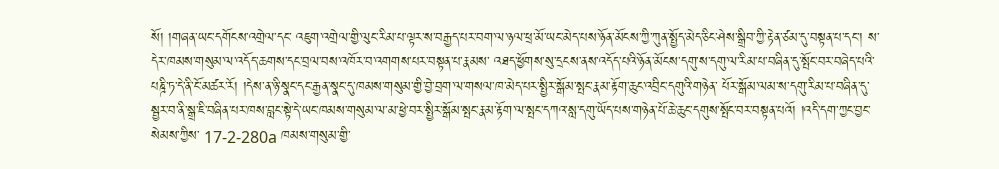སོ། །གཞན་ཡང་དགོངས་འགྲེལ་དང་ འཇུག་འགྲེལ་གྱི་ལུང་རིམ་པ་ལྟར་ས་བརྒྱད་པར་བག་ལ་ཉལ་ཕྲ་མོ་ཡང་མེད་པས་ཉོན་མོངས་ཀྱི་ཀུན་སྤྱོད་མེད་ཅིང་ཤེས་སྒྲིབ་ཀྱི་རྟེན་ཙམ་དུ་བསྟན་པ་དང་། ས་དེར་ཁམས་གསུམ་ལ་འདོད་ཆགས་དང་བྲལ་བས་འཁོར་བ་འགགས་པར་བསྟན་པ་རྣམས་ འཐད་ཕྱོགས་སུ་དྲངས་ནས་འདོད་པའི་ཉོན་མོངས་དགུ་ས་དགུ་ལ་རིམ་པ་བཞིན་དུ་སྤོང་བར་བཞེད་པའི་པཎྜི་ཏ་དེ་ནི་ངོ་མཚར་རོ། །དེས་ན་ཉི་སྣང་དང་རྒྱན་སྣང་དུ་ཁམས་གསུམ་གྱི་བྱེ་བྲག་ལ་གསལ་ཁ་མེད་པར་སྤྱིར་སྒོམ་སྤང་རྣམ་རྟོག་ཆུང་འབྲིང་དགུའི་གཉེན་ པོར་སྒོམ་ལམ་ས་དགུ་རིམ་པ་བཞིན་དུ་སྦྱར་བ་ནི་སྒྲ་ཇི་བཞིན་པར་ཁས་བླང་སྟེ་དེ་ཡང་ཁམས་གསུམ་ལ་མ་ཕྱེ་བར་སྤྱིར་སྒོམ་སྤང་རྣམ་རྟོག་ལ་སྤང་དཀའ་སླ་དགུ་ཡོད་པས་གཉེན་པོ་ཆེ་ཆུང་དགུས་སྤོང་བར་བསྟན་པའོ། །འདི་དག་ཀྱང་བྱང་སེམས་ཀྱིས་ 17-2-280a ཁམས་གསུམ་གྱི་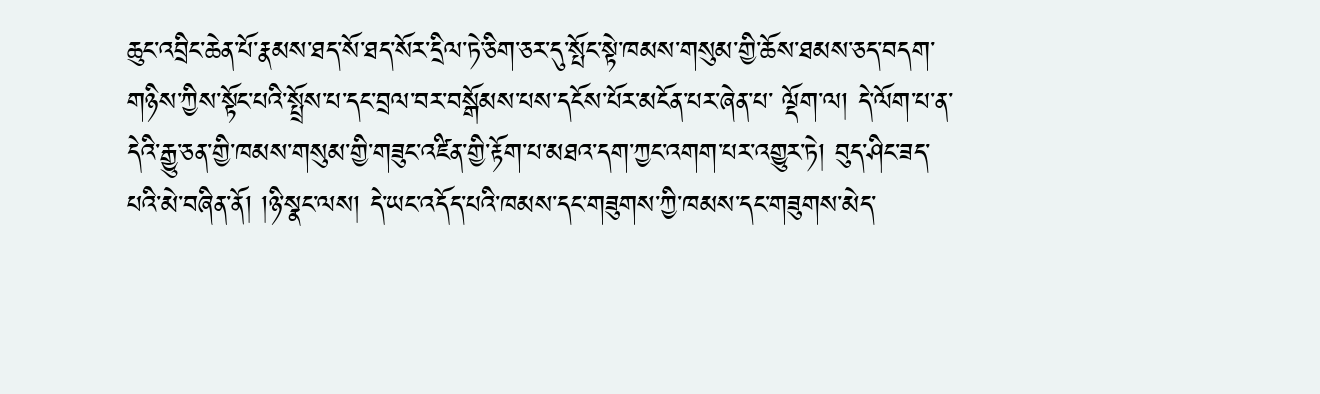ཆུང་འབྲིང་ཆེན་པོ་རྣམས་ཐད་སོ་ཐད་སོར་དྲིལ་ཏེ་ཅིག་ཅར་དུ་སྤོང་སྟེ་ཁམས་གསུམ་གྱི་ཆོས་ཐམས་ཅད་བདག་གཉིས་ཀྱིས་སྟོང་པའི་སྤྲོས་པ་དང་བྲལ་བར་བསྒོམས་པས་དངོས་པོར་མངོན་པར་ཞེན་པ་ ལྡོག་ལ། དེ་ལོག་པ་ན་དེའི་རྒྱུ་ཅན་གྱི་ཁམས་གསུམ་གྱི་གཟུང་འཛིན་གྱི་རྟོག་པ་མཐའ་དག་ཀྱང་འགག་པར་འགྱུར་ཏེ། བུད་ཤིང་ཟད་པའི་མེ་བཞིན་ནོ། །ཉི་སྣང་ལས། དེ་ཡང་འདོད་པའི་ཁམས་དང་གཟུགས་ཀྱི་ཁམས་དང་གཟུགས་མེད་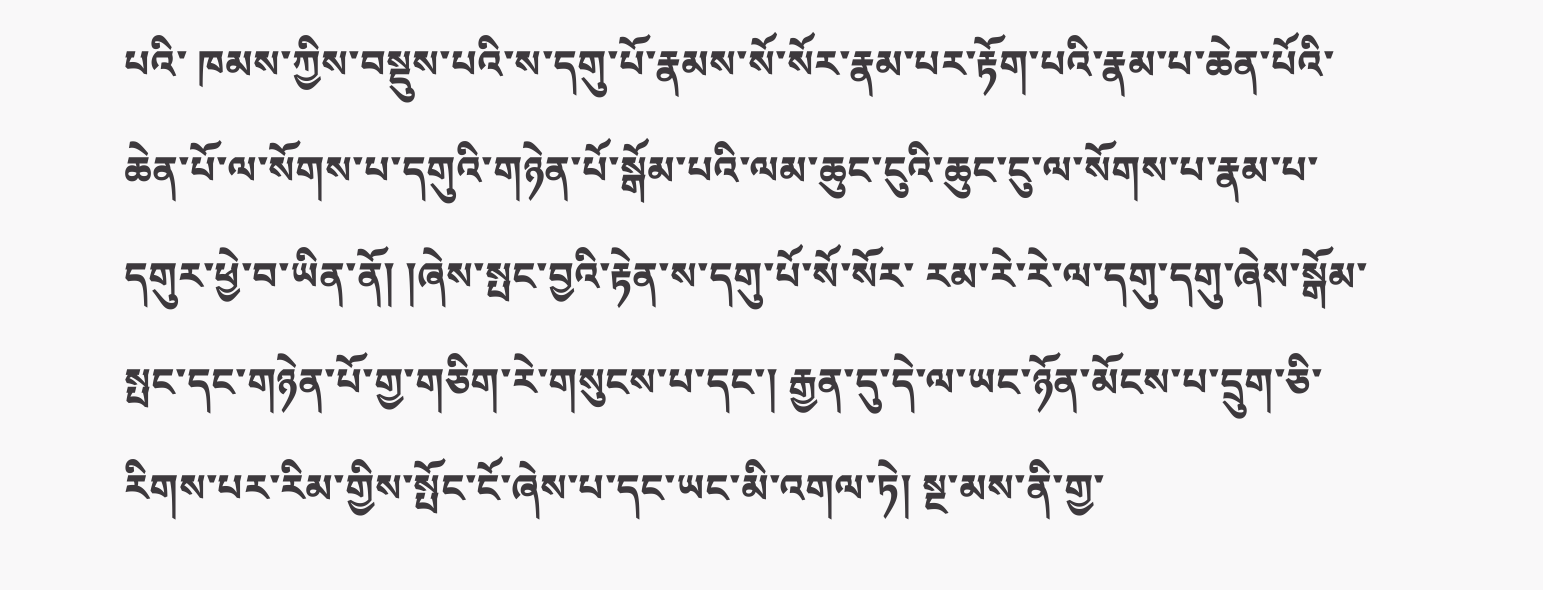པའི་ ཁམས་ཀྱིས་བསྡུས་པའི་ས་དགུ་པོ་རྣམས་སོ་སོར་རྣམ་པར་རྟོག་པའི་རྣམ་པ་ཆེན་པོའི་ཆེན་པོ་ལ་སོགས་པ་དགུའི་གཉེན་པོ་སྒོམ་པའི་ལམ་ཆུང་ངུའི་ཆུང་ངུ་ལ་སོགས་པ་རྣམ་པ་དགུར་ཕྱེ་བ་ཡིན་ནོ། །ཞེས་སྤང་བྱའི་རྟེན་ས་དགུ་པོ་སོ་སོར་ རམ་རེ་རེ་ལ་དགུ་དགུ་ཞེས་སྒོམ་སྤང་དང་གཉེན་པོ་གྱ་གཅིག་རེ་གསུངས་པ་དང་། རྒྱན་དུ་དེ་ལ་ཡང་ཉོན་མོངས་པ་དྲུག་ཅི་རིགས་པར་རིམ་གྱིས་སྤོང་ངོ་ཞེས་པ་དང་ཡང་མི་འགལ་ཏེ། སྔ་མས་ནི་གྱ་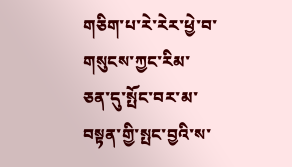གཅིག་པ་རེ་རེར་ཕྱེ་བ་གསུངས་ཀྱང་རིམ་ ཅན་དུ་སྤོང་བར་མ་བསྟན་གྱི་སྤང་བྱའི་ས་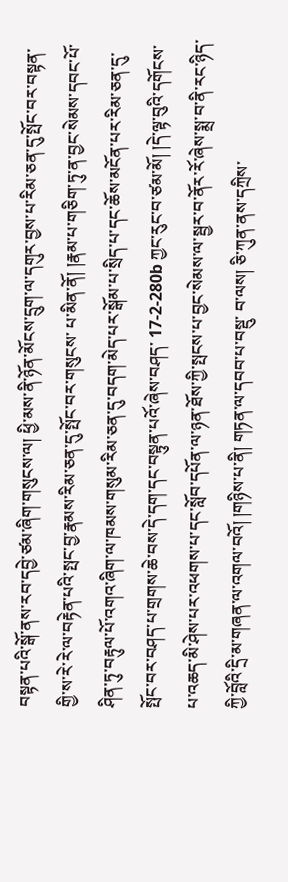བསྟན་པའི་སྒོ་ནས་རབ་དབྱེ་ཙམ་ཞིག་གསུངས་ལ། ཕྱི་མས་ནི་ཉོན་མོངས་དྲུག་ལ་དགུར་བྱས་པ་རིམ་ཅན་དུ་སྤོང་བར་བསྟན་གྱི་ས་རེ་རེ་ལ་བརྟེན་པའི་སྤང་བྱ་རྣམས་རིམ་ཅན་དུ་སྤོང་བར་གསུངས་ པ་མིན་ནོ། །རྣམ་པ་གཅིག་ཏུ་ན་བྱང་སེམས་དབང་པོ་ཤིན་ཏུ་བརྟུལ་པོ་འགའ་ཞིག་ལ་ཁམས་གསུམ་རིམ་ཅན་དུ་བདག་མེད་པར་སྒོམ་པ་སྲིད་པ་དང་ཆོས་མངོན་པར་རིམ་ཅན་དུ་སྤོང་བར་བཤད་པ་གྲགས་ཆེ་བས་དེ་དག་དང་བསྟུན་པའོ་ཞེས་བཤད་ 17-2-280b ཀྱང་རུང་བ་ཙམ་མོ། །དེ་ལྟ་བུའི་དགོངས་པ་འཆད་མི་ཤེས་པར་འཕགས་པ་དང་སློབ་དཔོན་ལ་ཉན་ཐོས་ཀྱི་སྤངས་པ་བྱང་སེམས་ལ་སྦྱར་བ་ནོར་རོ་ཞེས་སྨྲ་བ་ནི་རང་ཉིད་ཀྱི་བློའི་དྲི་མ་གཞན་ལ་འགལ་བའོ། །གཉིས་པ་ནི། གཏན་ལ་དབབ་པ་བསྡུ་ བ་ལས། ཅི་ཀུན་ནས་དཀྲིས་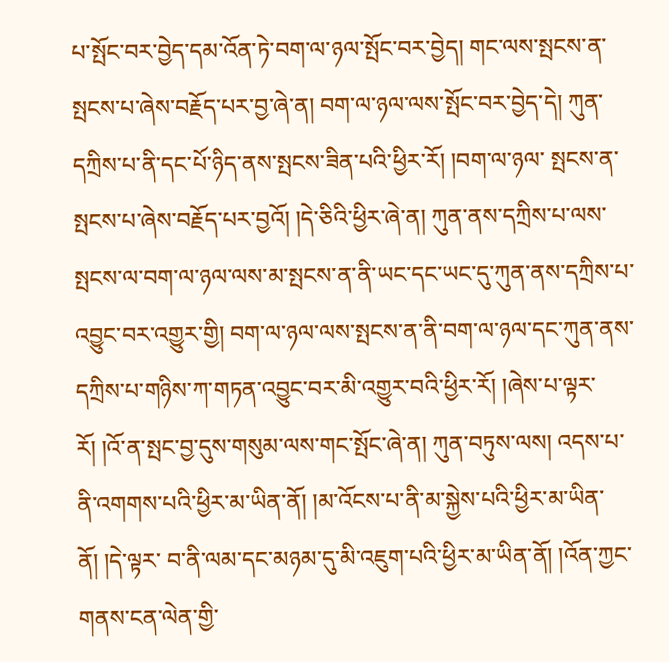པ་སྤོང་བར་བྱེད་དམ་འོན་ཏེ་བག་ལ་ཉལ་སྤོང་བར་བྱེད། གང་ལས་སྤངས་ན་སྤངས་པ་ཞེས་བརྗོད་པར་བྱ་ཞེ་ན། བག་ལ་ཉལ་ལས་སྤོང་བར་བྱེད་དེ། ཀུན་དཀྲིས་པ་ནི་དང་པོ་ཉིད་ནས་སྤངས་ཟིན་པའི་ཕྱིར་རོ། །བག་ལ་ཉལ་ སྤངས་ན་སྤངས་པ་ཞེས་བརྗོད་པར་བྱའོ། །དེ་ཅིའི་ཕྱིར་ཞེ་ན། ཀུན་ནས་དཀྲིས་པ་ལས་སྤངས་ལ་བག་ལ་ཉལ་ལས་མ་སྤངས་ན་ནི་ཡང་དང་ཡང་དུ་ཀུན་ནས་དཀྲིས་པ་འབྱུང་བར་འགྱུར་གྱི། བག་ལ་ཉལ་ལས་སྤངས་ན་ནི་བག་ལ་ཉལ་དང་ཀུན་ནས་ དཀྲིས་པ་གཉིས་ཀ་གཏན་འབྱུང་བར་མི་འགྱུར་བའི་ཕྱིར་རོ། །ཞེས་པ་ལྟར་རོ། །འོ་ན་སྤང་བྱ་དུས་གསུམ་ལས་གང་སྤོང་ཞེ་ན། ཀུན་བཏུས་ལས། འདས་པ་ནི་འགགས་པའི་ཕྱིར་མ་ཡིན་ནོ། །མ་འོངས་པ་ནི་མ་སྐྱེས་པའི་ཕྱིར་མ་ཡིན་ནོ། །དེ་ལྟར་ བ་ནི་ལམ་དང་མཉམ་དུ་མི་འཇུག་པའི་ཕྱིར་མ་ཡིན་ནོ། །འོན་ཀྱང་གནས་ངན་ལེན་གྱི་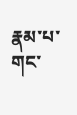རྣམ་པ་གང་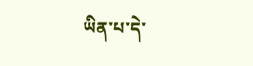ཡིན་པ་དེ་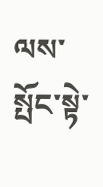ལས་སྤོང་སྟེ་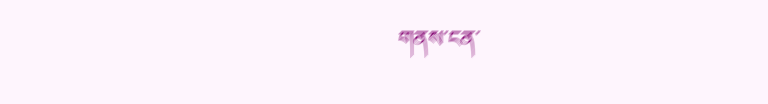གནས་ངན་